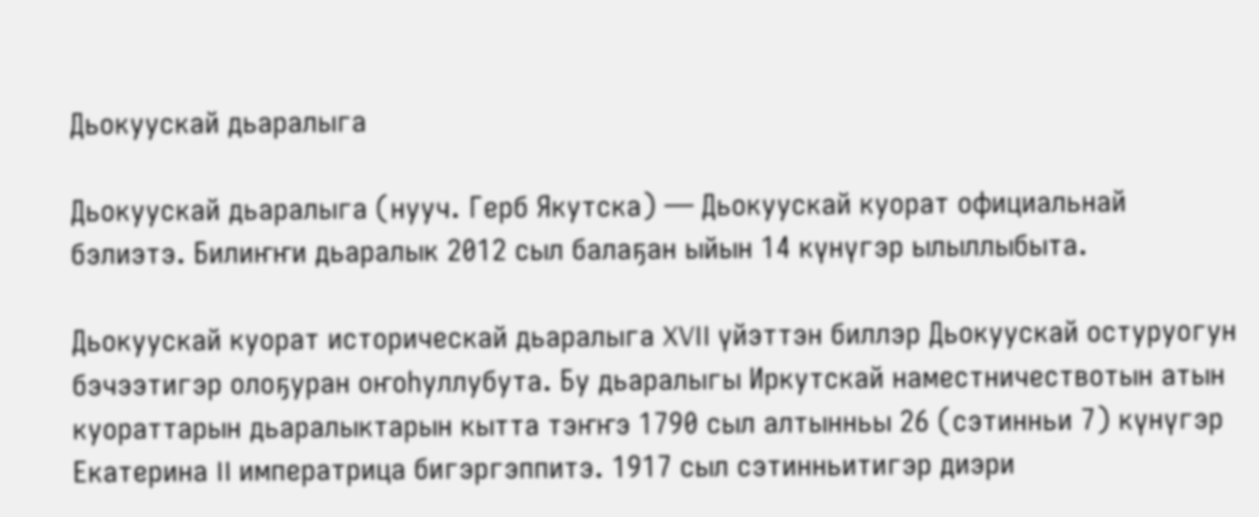Дьокуускай дьаралыга

Дьокуускай дьаралыга (нууч. Герб Якутска) — Дьокуускай куорат официальнай бэлиэтэ. Билиҥҥи дьаралык 2012 сыл балаҕан ыйын 14 күнүгэр ылыллыбыта.

Дьокуускай куорат историческай дьаралыга XVII үйэттэн биллэр Дьокуускай остуруогун бэчээтигэр олоҕуран оҥоһуллубута. Бу дьаралыгы Иркутскай наместничествотын атын куораттарын дьаралыктарын кытта тэҥҥэ 1790 сыл алтынньы 26 (сэтинньи 7) күнүгэр Екатерина II императрица бигэргэппитэ. 1917 сыл сэтинньитигэр диэри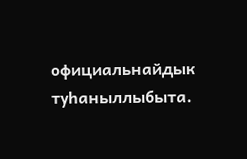официальнайдык туһаныллыбыта.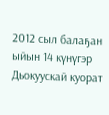2012 сыл балаҕан ыйын 14 күнүгэр Дьокуускай куорат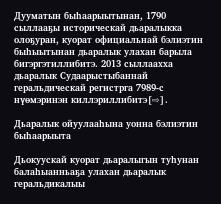Дууматын быһаарыытынан, 1790 сыллааҕы историческай дьаралыкка олоҕуран, куорат официальнай бэлиэтин быһыытынан дьаралык улахан барыла бигэргэтиллибитэ. 2013 сыллаахха дьаралык Судаарыстыбаннай геральдическай регистрга 7989-с нүөмэринэн киллэриллибитэ[⇨].

Дьаралык ойуулааһына уонна бэлиэтин быһаарыыта

Дьокуускай куорат дьаралыгын туһунан балаһыанньаҕа улахан дьаралык геральдикалыы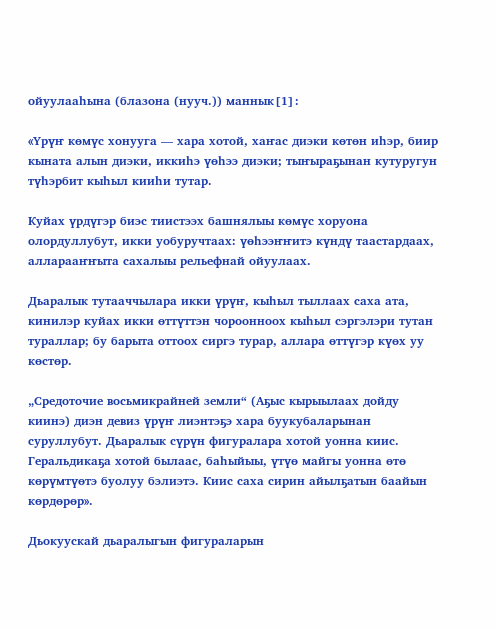ойуулааһына (блазона (нууч.)) маннык[1]:

«Үрүҥ көмүс хонууга — хара хотой, хаҥас диэки көтөн иһэр, биир кыната алын диэки, иккиһэ үөһээ диэки; тыҥыраҕынан кутуругун түһэрбит кыһыл кииһи тутар.

Куйах үрдүгэр биэс тиистээх башнялыы көмүс хоруона олордуллубут, икки уобуручтаах: үөһээҥҥитэ күндү таастардаах, алларааҥҥыта сахалыы рельефнай ойуулаах.

Дьаралык тутааччылара икки үрүҥ, кыһыл тыллаах саха ата, кинилэр куйах икки өттүттэн чороонноох кыһыл сэргэлэри тутан тураллар; бу барыта оттоох сиргэ турар, аллара өттүгэр күөх уу көстөр.

„Средоточие восьмикрайней земли“ (Аҕыс кырыылаах дойду киинэ) диэн девиз үрүҥ лиэнтэҕэ хара буукубаларынан суруллубут. Дьаралык сүрүн фигуралара хотой уонна киис. Геральдикаҕа хотой былаас, баһыйыы, үтүө майгы уонна өтө көрүмтүөтэ буолуу бэлиэтэ. Киис саха сирин айылҕатын баайын көрдөрөр».

Дьокуускай дьаралыгын фигураларын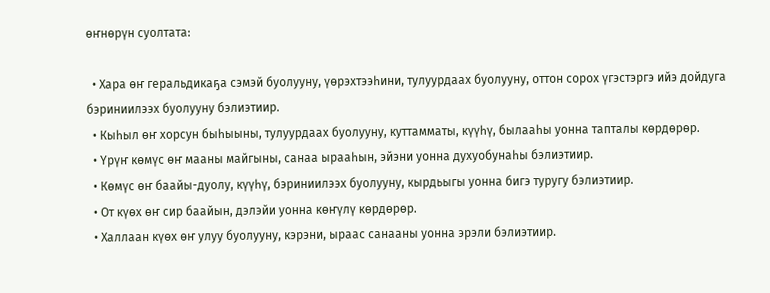өҥнөрүн суолтата:

  • Хара өҥ геральдикаҕа сэмэй буолууну, үөрэхтээһини, тулуурдаах буолууну, оттон сорох үгэстэргэ ийэ дойдуга бэриниилээх буолууну бэлиэтиир.
  • Кыһыл өҥ хорсун быһыыны, тулуурдаах буолууну, куттамматы, күүһү, былааһы уонна тапталы көрдөрөр.
  • Үрүҥ көмүс өҥ мааны майгыны, санаа ырааһын, эйэни уонна духуобунаһы бэлиэтиир.
  • Көмүс өҥ баайы-дуолу, күүһү, бэриниилээх буолууну, кырдьыгы уонна бигэ туругу бэлиэтиир.
  • От күөх өҥ сир баайын, дэлэйи уонна көҥүлү көрдөрөр.
  • Халлаан күөх өҥ улуу буолууну, кэрэни, ыраас санааны уонна эрэли бэлиэтиир.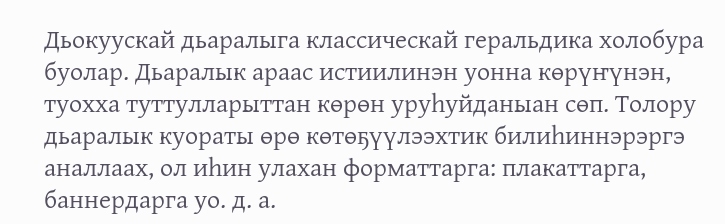Дьокуускай дьаралыга классическай геральдика холобура буолар. Дьаралык араас истиилинэн уонна көрүҥүнэн, туохха туттулларыттан көрөн уруһуйданыан сөп. Толору дьаралык куораты өрө көтөҕүүлээхтик билиһиннэрэргэ аналлаах, ол иһин улахан форматтарга: плакаттарга, баннердарга уо. д. а.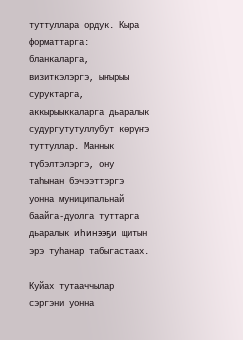туттуллара ордук. Кыра форматтарга: бланкаларга, визиткэлэргэ, ыҥырыы суруктарга, аккырыыккаларга дьаралык судургутутуллубут көрүҥэ туттуллар. Маннык түбэлтэлэргэ, ону таһынан бэчээттэргэ уонна муниципальнай баайга-дуолга туттарга дьаралык иһинээҕи щитын эрэ туһанар табыгастаах.

Куйах тутааччылар сэргэни уонна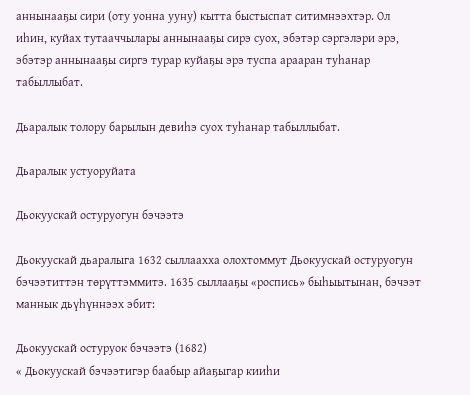аннынааҕы сири (оту уонна ууну) кытта быстыспат ситимнээхтэр. Ол иһин, куйах тутааччылары аннынааҕы сирэ суох, эбэтэр сэргэлэри эрэ, эбэтэр аннынааҕы сиргэ турар куйаҕы эрэ туспа арааран туһанар табыллыбат.

Дьаралык толору барылын девиһэ суох туһанар табыллыбат.

Дьаралык устуоруйата

Дьокуускай остуруогун бэчээтэ

Дьокуускай дьаралыга 1632 сыллаахха олохтоммут Дьокуускай остуруогун бэчээтиттэн төрүттэммитэ. 1635 сыллааҕы «роспись» быһыытынан, бэчээт маннык дьүһүннээх эбит:

Дьокуускай остуруок бэчээтэ (1682)
« Дьокуускай бэчээтигэр баабыр айаҕыгар кииһи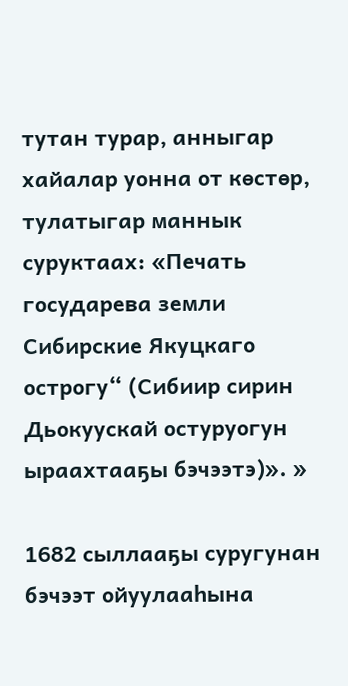тутан турар, анныгар хайалар уонна от көстөр, тулатыгар маннык суруктаах: «Печать государева земли Сибирские Якуцкаго острогу“ (Сибиир сирин Дьокуускай остуруогун ыраахтааҕы бэчээтэ)». »

1682 сыллааҕы суругунан бэчээт ойуулааһына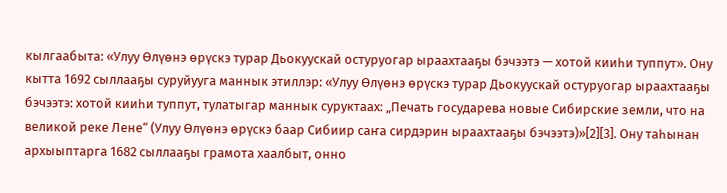кылгаабыта: «Улуу Өлүөнэ өрүскэ турар Дьокуускай остуруогар ыраахтааҕы бэчээтэ — хотой кииһи туппут». Ону кытта 1692 сыллааҕы суруйууга маннык этиллэр: «Улуу Өлүөнэ өрүскэ турар Дьокуускай остуруогар ыраахтааҕы бэчээтэ: хотой кииһи туппут, тулатыгар маннык суруктаах: „Печать государева новые Сибирские земли, что на великой реке Лене“ (Улуу Өлүөнэ өрүскэ баар Сибиир саҥа сирдэрин ыраахтааҕы бэчээтэ)»[2][3]. Ону таһынан архыыптарга 1682 сыллааҕы грамота хаалбыт, онно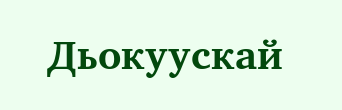Дьокуускай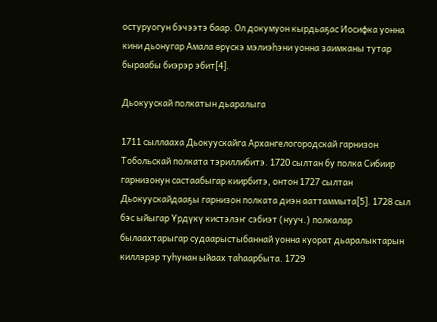остуруогун бэчээтэ баар. Ол докумуон кырдьаҕас Иосифка уонна кини дьонугар Амала өрүскэ мэлиэһэни уонна заимканы тутар быраабы биэрэр эбит[4].

Дьокуускай полкатын дьаралыга

1711 сыллааха Дьокуускайга Архангелогородскай гарнизон Тобольскай полката тэриллибитэ. 1720 сылтан бу полка Сибиир гарнизонун састаабыгар киирбитэ, онтон 1727 сылтан Дьокуускайдааҕы гарнизон полката диэн ааттаммыта[5]. 1728 сыл бэс ыйыгар Үрдүкү кистэлэҥ сэбиэт (нууч.) полкалар былаахтарыгар судаарыстыбаннай уонна куорат дьаралыктарын киллэрэр туһунан ыйаах таһаарбыта. 1729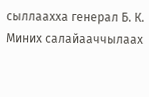сыллаахха генерал Б. К. Миних салайааччылаах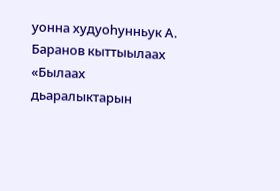уонна худуоһунньук А. Баранов кыттыылаах «Былаах дьаралыктарын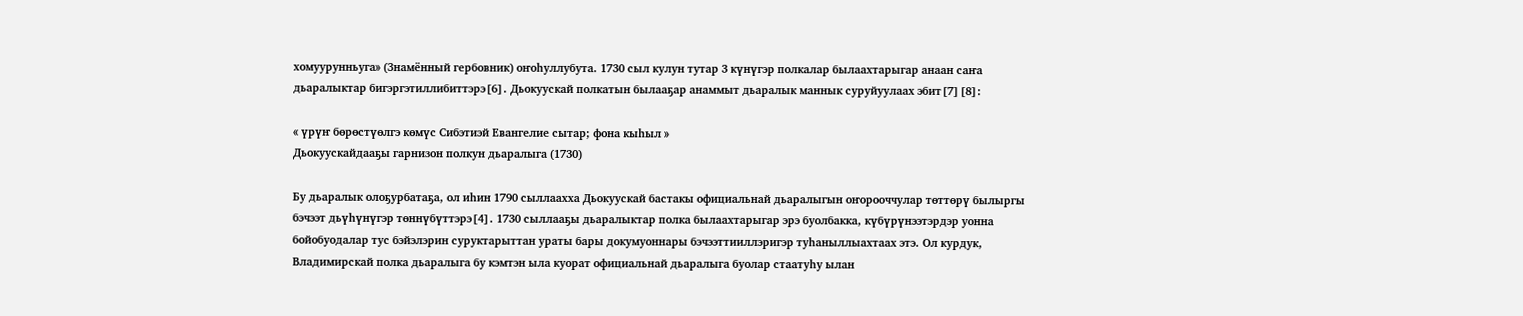хомуурунньуга» (Знамённый гербовник) оҥоһуллубута. 1730 сыл кулун тутар 3 күнүгэр полкалар былаахтарыгар анаан саҥа дьаралыктар бигэргэтиллибиттэрэ[6]. Дьокуускай полкатын былааҕар анаммыт дьаралык маннык суруйуулаах эбит[7][8]:

« үрүҥ бөрөстүөлгэ көмүс Сибэтиэй Евангелие сытар; фона кыһыл »
Дьокуускайдааҕы гарнизон полкун дьаралыга (1730)

Бу дьаралык олоҕурбатаҕа, ол иһин 1790 сыллаахха Дьокуускай бастакы официальнай дьаралыгын оҥорооччулар төттөрү былыргы бэчээт дьүһүнүгэр төннүбүттэрэ[4]. 1730 сыллааҕы дьаралыктар полка былаахтарыгар эрэ буолбакка, күбүрүнээтэрдэр уонна бойобуодалар тус бэйэлэрин суруктарыттан ураты бары докумуоннары бэчээттииллэригэр туһаныллыахтаах этэ. Ол курдук, Владимирскай полка дьаралыга бу кэмтэн ыла куорат официальнай дьаралыга буолар стаатуһу ылан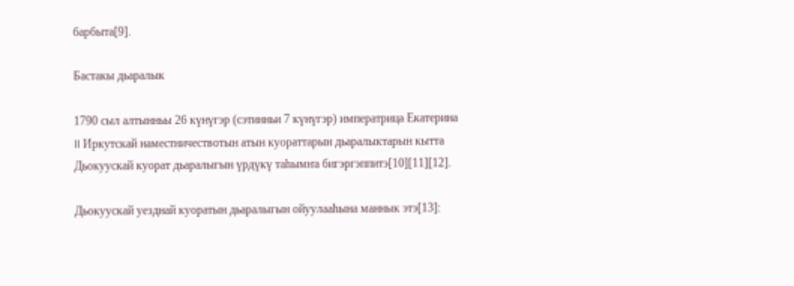барбыта[9].

Бастакы дьаралык

1790 сыл алтынньы 26 күнүгэр (сэтинньи 7 күнүгэр) императрица Екатерина II Иркутскай наместничествотын атын куораттарын дьаралыктарын кытта Дьокуускай куорат дьаралыгын үрдүкү таһымҥа бигэргэппитэ[10][11][12].

Дьокуускай уезднай куоратын дьаралыгын ойуулааһына маннык этэ[13]: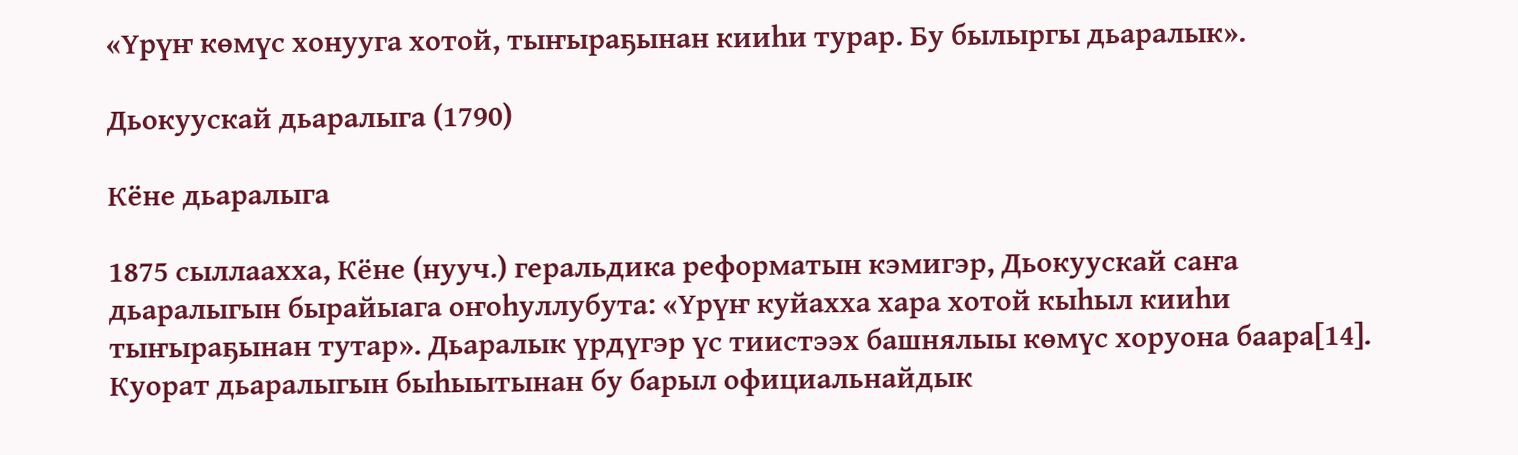«Үрүҥ көмүс хонууга хотой, тыҥыраҕынан кииһи турар. Бу былыргы дьаралык».

Дьокуускай дьаралыга (1790)

Кёне дьаралыга

1875 сыллаахха, Кёне (нууч.) геральдика реформатын кэмигэр, Дьокуускай саҥа дьаралыгын бырайыага оҥоһуллубута: «Үрүҥ куйахха хара хотой кыһыл кииһи тыҥыраҕынан тутар». Дьаралык үрдүгэр үс тиистээх башнялыы көмүс хоруона баара[14]. Куорат дьаралыгын быһыытынан бу барыл официальнайдык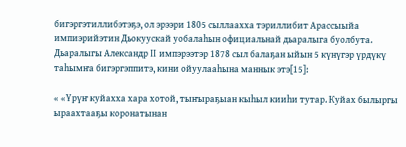бигэргэтиллибэтэҕэ, ол эрээри 1805 сыллаахха тэриллибит Арассыыйа импиэрийэтин Дьокуускай уобалаһын официальнай дьаралыга буолбута. Дьаралыгы Александр II импэрээтэр 1878 сыл балаҕан ыйын 5 күнүгэр үрдүкү таһымҥа бигэргэппитэ, кини ойуулааһына маннык этэ[15]:

« «Үрүҥ куйахха хара хотой, тыҥыраҕыан кыһыл кииһи тутар. Куйах былыргы ыраахтааҕы коронатынан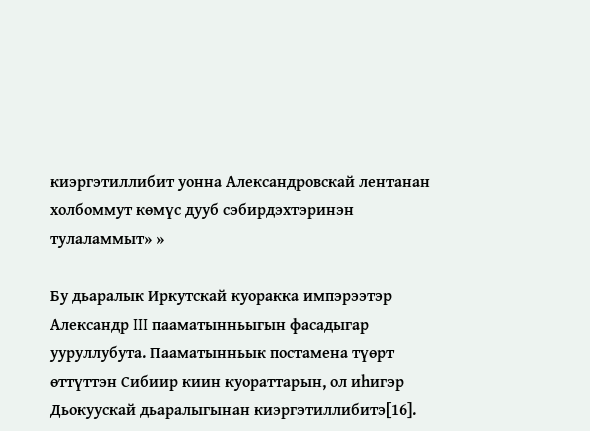киэргэтиллибит уонна Александровскай лентанан холбоммут көмүс дууб сэбирдэхтэринэн тулаламмыт» »

Бу дьаралык Иркутскай куоракка импэрээтэр Александр III пааматынньыгын фасадыгар ууруллубута. Пааматынньык постамена түөрт өттүттэн Сибиир киин куораттарын, ол иһигэр Дьокуускай дьаралыгынан киэргэтиллибитэ[16].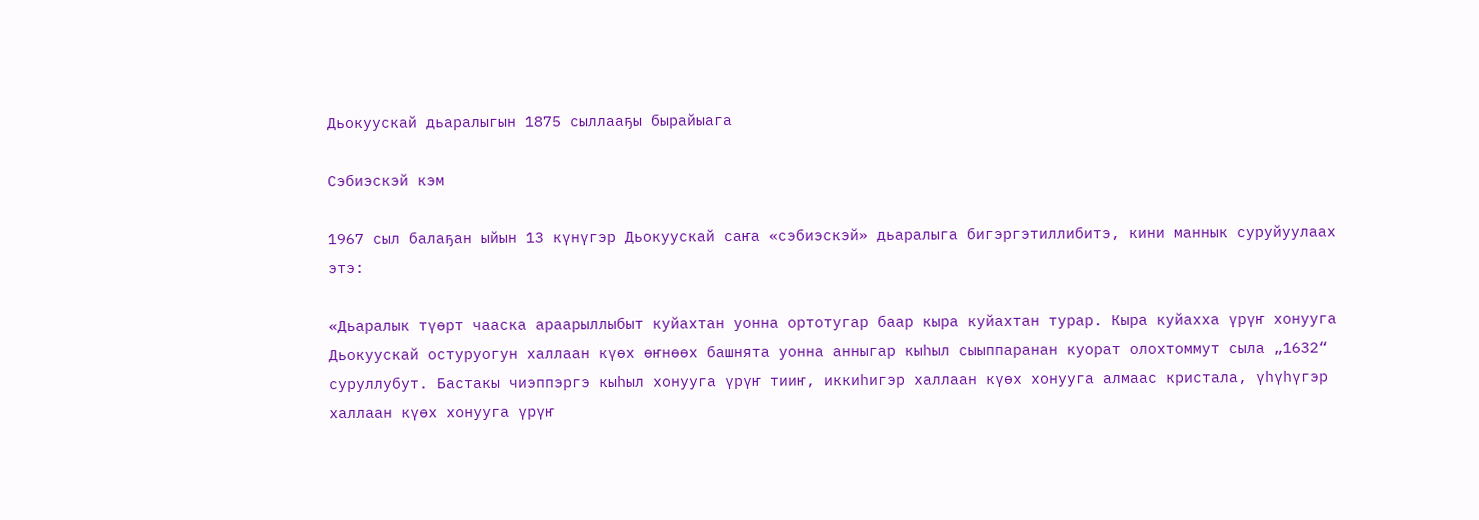Дьокуускай дьаралыгын 1875 сыллааҕы бырайыага

Сэбиэскэй кэм

1967 сыл балаҕан ыйын 13 күнүгэр Дьокуускай саҥа «сэбиэскэй» дьаралыга бигэргэтиллибитэ, кини маннык суруйуулаах этэ:

«Дьаралык түөрт чааска араарыллыбыт куйахтан уонна ортотугар баар кыра куйахтан турар. Кыра куйахха үрүҥ хонууга Дьокуускай остуруогун халлаан күөх өҥнөөх башнята уонна анныгар кыһыл сыыппаранан куорат олохтоммут сыла „1632“ суруллубут. Бастакы чиэппэргэ кыһыл хонууга үрүҥ тииҥ, иккиһигэр халлаан күөх хонууга алмаас кристала, үһүһүгэр халлаан күөх хонууга үрүҥ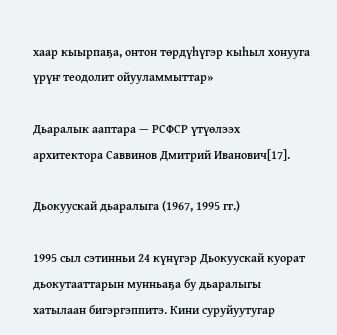хаар кыырпаҕа, онтон төрдүһүгэр кыһыл хонууга үрүҥ теодолит ойууламмыттар»

Дьаралык ааптара — РСФСР үтүөлээх архитектора Саввинов Дмитрий Иванович[17].

Дьокуускай дьаралыга (1967, 1995 гг.)

1995 сыл сэтинньи 24 күнүгэр Дьокуускай куорат дьокутааттарын мунньаҕа бу дьаралыгы хатылаан бигэргэппитэ. Кини суруйуутугар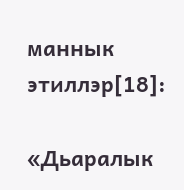маннык этиллэр[18]:

«Дьаралык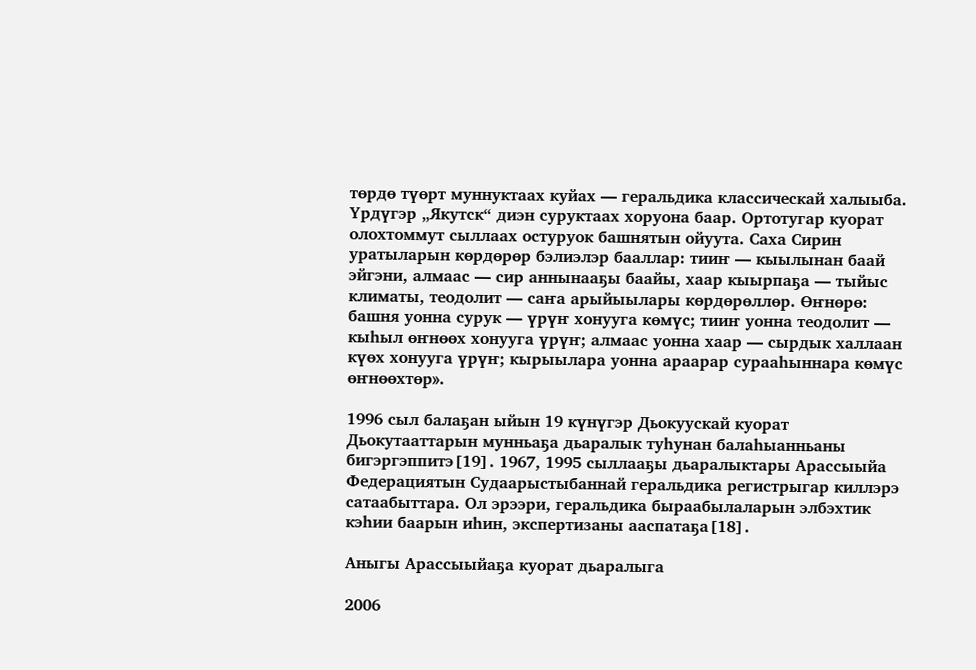төрдө түөрт муннуктаах куйах — геральдика классическай халыыба. Үрдүгэр „Якутск“ диэн суруктаах хоруона баар. Ортотугар куорат олохтоммут сыллаах остуруок башнятын ойуута. Саха Сирин уратыларын көрдөрөр бэлиэлэр бааллар: тииҥ — кыылынан баай эйгэни, алмаас — сир аннынааҕы баайы, хаар кыырпаҕа — тыйыс климаты, теодолит — саҥа арыйыылары көрдөрөллөр. Өҥнөрө: башня уонна сурук — үрүҥ хонууга көмүс; тииҥ уонна теодолит — кыһыл өҥнөөх хонууга үрүҥ; алмаас уонна хаар — сырдык халлаан күөх хонууга үрүҥ; кырыылара уонна араарар сурааһыннара көмүс өҥнөөхтөр».

1996 сыл балаҕан ыйын 19 күнүгэр Дьокуускай куорат Дьокутааттарын мунньаҕа дьаралык туһунан балаһыанньаны бигэргэппитэ[19]. 1967, 1995 сыллааҕы дьаралыктары Арассыыйа Федерациятын Судаарыстыбаннай геральдика регистрыгар киллэрэ сатаабыттара. Ол эрээри, геральдика быраабылаларын элбэхтик кэһии баарын иһин, экспертизаны ааспатаҕа[18].

Аныгы Арассыыйаҕа куорат дьаралыга

2006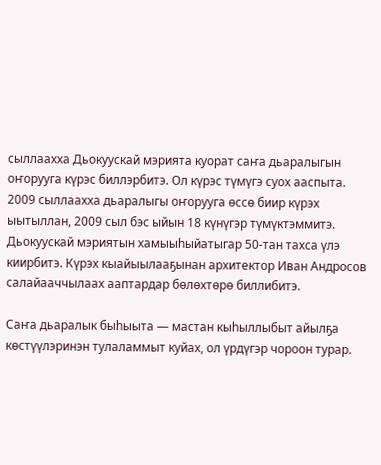сыллаахха Дьокуускай мэрията куорат саҥа дьаралыгын оҥорууга күрэс биллэрбитэ. Ол күрэс түмүгэ суох ааспыта. 2009 сыллаахха дьаралыгы оҥорууга өссө биир күрэх ыытыллан, 2009 сыл бэс ыйын 18 күнүгэр түмүктэммитэ. Дьокуускай мэриятын хамыыһыйатыгар 50-тан тахса үлэ киирбитэ. Күрэх кыайыылааҕынан архитектор Иван Андросов салайааччылаах ааптардар бөлөхтөрө биллибитэ.

Саҥа дьаралык быһыыта — мастан кыһыллыбыт айылҕа көстүүлэринэн тулаламмыт куйах, ол үрдүгэр чороон турар.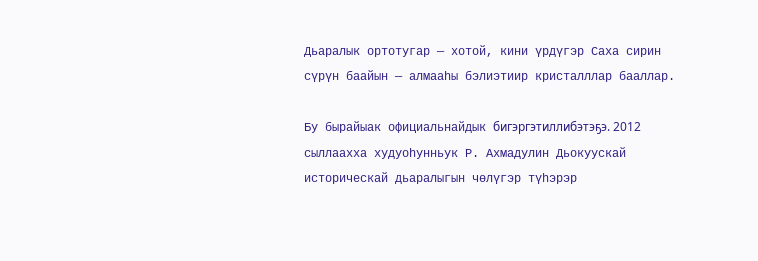Дьаралык ортотугар — хотой, кини үрдүгэр Саха сирин сүрүн баайын — алмааһы бэлиэтиир кристалллар бааллар.

Бу бырайыак официальнайдык бигэргэтиллибэтэҕэ. 2012 сыллаахха худуоһунньук Р. Ахмадулин Дьокуускай историческай дьаралыгын чөлүгэр түһэрэр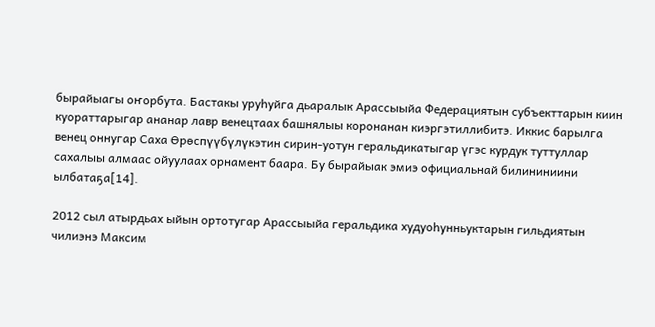бырайыагы оҥорбута. Бастакы уруһуйга дьаралык Арассыыйа Федерациятын субъекттарын киин куораттарыгар ананар лавр венецтаах башнялыы коронанан киэргэтиллибитэ. Иккис барылга венец оннугар Саха Өрөспүүбүлүкэтин сирин-уотун геральдикатыгар үгэс курдук туттуллар сахалыы алмаас ойуулаах орнамент баара. Бу бырайыак эмиэ официальнай билининиини ылбатаҕа[14].

2012 сыл атырдьах ыйын ортотугар Арассыыйа геральдика худуоһунньуктарын гильдиятын чилиэнэ Максим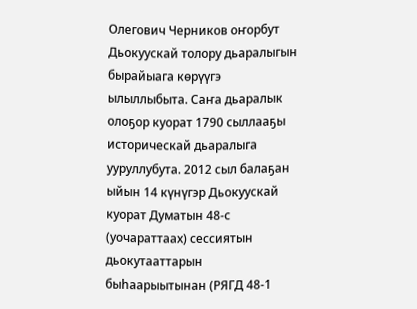Олегович Черников оҥорбут Дьокуускай толору дьаралыгын бырайыага көрүүгэ ылыллыбыта. Саҥа дьаралык олоҕор куорат 1790 сыллааҕы историческай дьаралыга ууруллубута. 2012 сыл балаҕан ыйын 14 күнүгэр Дьокуускай куорат Думатын 48-с (уочараттаах) сессиятын дьокутааттарын быһаарыытынан (РЯГД 48-1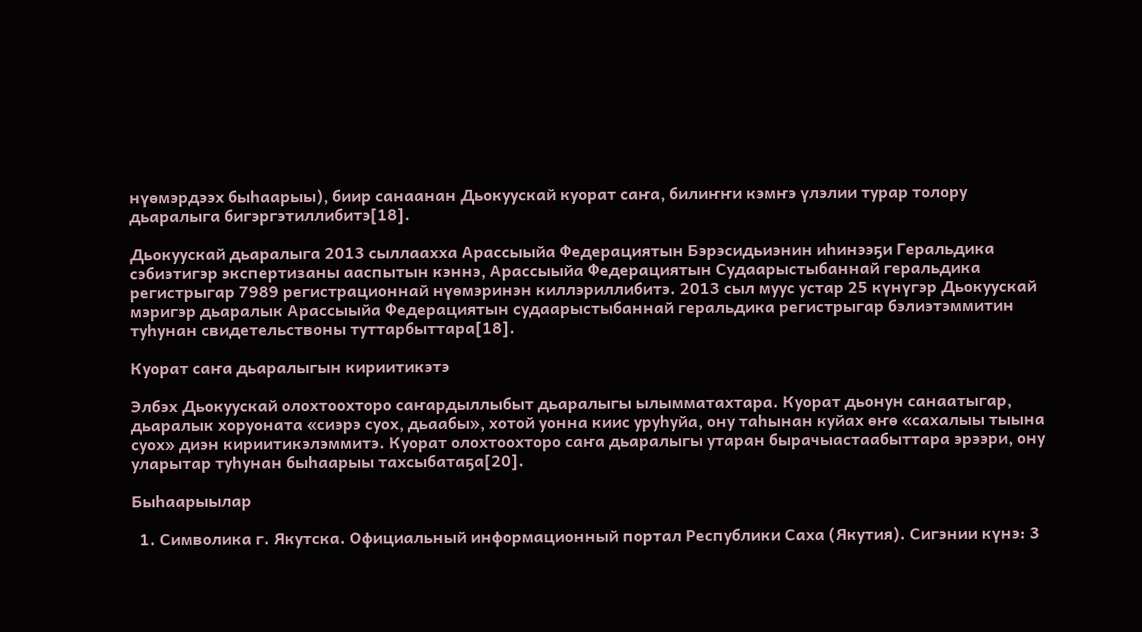нүөмэрдээх быһаарыы), биир санаанан Дьокуускай куорат саҥа, билиҥҥи кэмҥэ үлэлии турар толору дьаралыга бигэргэтиллибитэ[18].

Дьокуускай дьаралыга 2013 сыллаахха Арассыыйа Федерациятын Бэрэсидьиэнин иһинээҕи Геральдика сэбиэтигэр экспертизаны ааспытын кэннэ, Арассыыйа Федерациятын Судаарыстыбаннай геральдика регистрыгар 7989 регистрационнай нүөмэринэн киллэриллибитэ. 2013 сыл муус устар 25 күнүгэр Дьокуускай мэригэр дьаралык Арассыыйа Федерациятын судаарыстыбаннай геральдика регистрыгар бэлиэтэммитин туһунан свидетельствоны туттарбыттара[18].

Куорат саҥа дьаралыгын кириитикэтэ

Элбэх Дьокуускай олохтоохторо саҥардыллыбыт дьаралыгы ылымматахтара. Куорат дьонун санаатыгар, дьаралык хоруоната «сиэрэ суох, дьаабы», хотой уонна киис уруһуйа, ону таһынан куйах өҥө «сахалыы тыына суох» диэн кириитикэлэммитэ. Куорат олохтоохторо саҥа дьаралыгы утаран бырачыастаабыттара эрээри, ону уларытар туһунан быһаарыы тахсыбатаҕа[20].

Быһаарыылар

  1. Символика г. Якутска. Официальный информационный портал Республики Саха (Якутия). Сигэнии күнэ: 3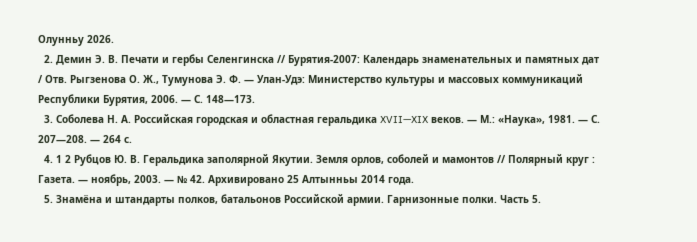Олунньу 2026.
  2. Демин Э. В. Печати и гербы Селенгинска // Бурятия-2007: Календарь знаменательных и памятных дат / Отв. Рыгзенова О. Ж., Тумунова Э. Ф. — Улан-Удэ: Министерство культуры и массовых коммуникаций Республики Бурятия, 2006. — С. 148—173.
  3. Соболева Н. А. Российская городская и областная геральдика XVII—XIX веков. — М.: «Наука», 1981. — С. 207—208. — 264 с.
  4. 1 2 Рубцов Ю. В. Геральдика заполярной Якутии. Земля орлов, соболей и мамонтов // Полярный круг : Газета. — ноябрь, 2003. — № 42. Архивировано 25 Алтынньы 2014 года.
  5. Знамёна и штандарты полков, батальонов Российской армии. Гарнизонные полки. Часть 5.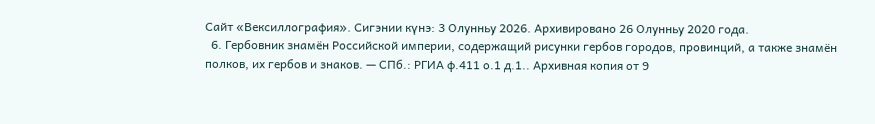Сайт «Вексиллография». Сигэнии күнэ: 3 Олунньу 2026. Архивировано 26 Олунньу 2020 года.
  6. Гербовник знамён Российской империи, содержащий рисунки гербов городов, провинций, а также знамён полков, их гербов и знаков. — СПб.: РГИА ф.411 о.1 д.1.. Архивная копия от 9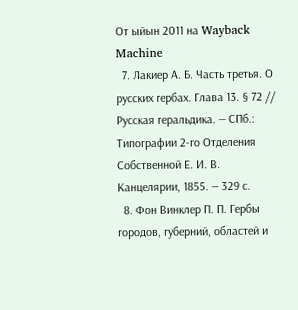От ыйын 2011 на Wayback Machine
  7. Лакиер А. Б. Часть третья. О русских гербах. Глава 13. § 72 // Русская геральдика. — СПб.: Типографии 2-го Отделения Собственной Е. И. В. Канцелярии, 1855. — 329 с.
  8. Фон Винклер П. П. Гербы городов, губерний, областей и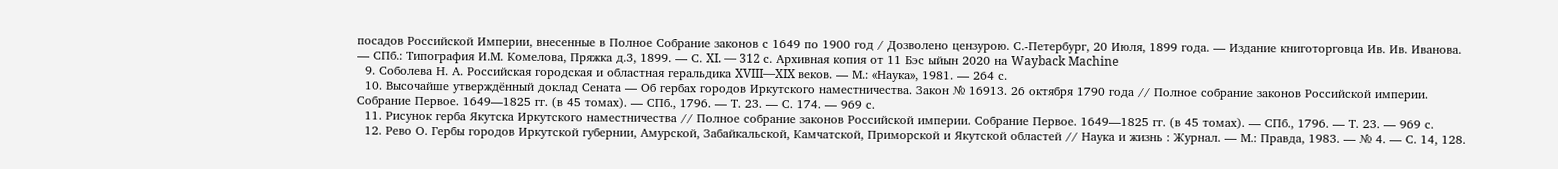посадов Российской Империи, внесенные в Полное Собрание законов с 1649 по 1900 год / Дозволено цензурою. С.-Петербург, 20 Июля, 1899 года. — Издание книготорговца Ив. Ив. Иванова. — СПб.: Типография И.М. Комелова, Пряжка д.3, 1899. — С. XI. — 312 с. Архивная копия от 11 Бэс ыйын 2020 на Wayback Machine
  9. Соболева Н. А. Российская городская и областная геральдика XVIII—XIX веков. — М.: «Наука», 1981. — 264 с.
  10. Высочайше утверждённый доклад Сената — Об гербах городов Иркутского наместничества. Закон № 16913. 26 октября 1790 года // Полное собрание законов Российской империи. Собрание Первое. 1649—1825 гг. (в 45 томах). — СПб., 1796. — Т. 23. — С. 174. — 969 с.
  11. Рисунок герба Якутска Иркутского наместничества // Полное собрание законов Российской империи. Собрание Первое. 1649—1825 гг. (в 45 томах). — СПб., 1796. — Т. 23. — 969 с.
  12. Рево О. Гербы городов Иркутской губернии, Амурской, Забайкальской, Камчатской, Приморской и Якутской областей // Наука и жизнь : Журнал. — М.: Правда, 1983. — № 4. — С. 14, 128.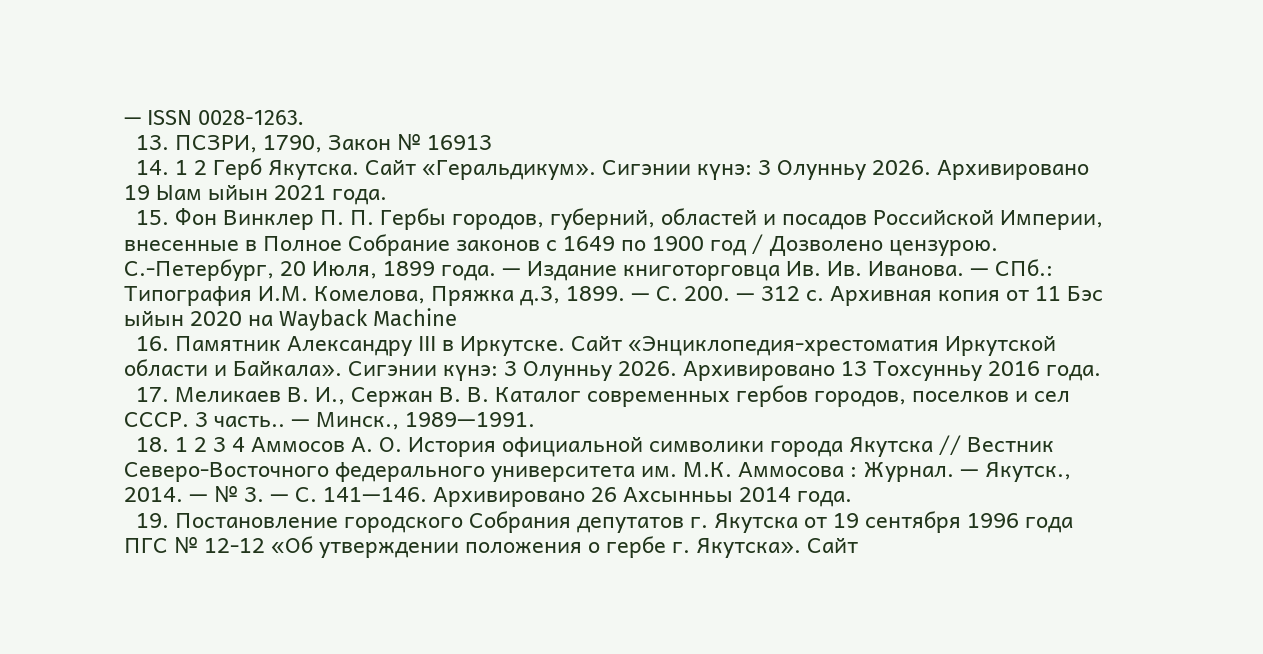— ISSN 0028-1263.
  13. ПСЗРИ, 1790, Закон № 16913
  14. 1 2 Герб Якутска. Сайт «Геральдикум». Сигэнии күнэ: 3 Олунньу 2026. Архивировано 19 Ыам ыйын 2021 года.
  15. Фон Винклер П. П. Гербы городов, губерний, областей и посадов Российской Империи, внесенные в Полное Собрание законов с 1649 по 1900 год / Дозволено цензурою. С.-Петербург, 20 Июля, 1899 года. — Издание книготорговца Ив. Ив. Иванова. — СПб.: Типография И.М. Комелова, Пряжка д.3, 1899. — С. 200. — 312 с. Архивная копия от 11 Бэс ыйын 2020 на Wayback Machine
  16. Памятник Александру III в Иркутске. Сайт «Энциклопедия-хрестоматия Иркутской области и Байкала». Сигэнии күнэ: 3 Олунньу 2026. Архивировано 13 Тохсунньу 2016 года.
  17. Меликаев В. И., Сержан В. В. Каталог современных гербов городов, поселков и сел СССР. 3 часть.. — Минск., 1989—1991.
  18. 1 2 3 4 Аммосов А. О. История официальной символики города Якутска // Вестник Северо-Восточного федерального университета им. М.К. Аммосова : Журнал. — Якутск., 2014. — № 3. — С. 141—146. Архивировано 26 Ахсынньы 2014 года.
  19. Постановление городского Собрания депутатов г. Якутска от 19 сентября 1996 года ПГС № 12-12 «Об утверждении положения о гербе г. Якутска». Сайт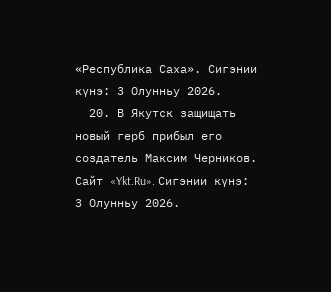«Республика Саха». Сигэнии күнэ: 3 Олунньу 2026.
  20. В Якутск защищать новый герб прибыл его создатель Максим Черников. Сайт «Ykt.Ru». Сигэнии күнэ: 3 Олунньу 2026.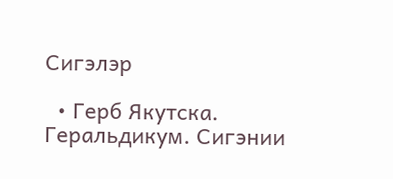Сигэлэр

  • Герб Якутска. Геральдикум. Сигэнии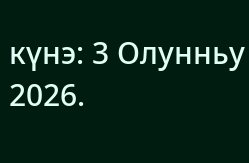күнэ: 3 Олунньу 2026.